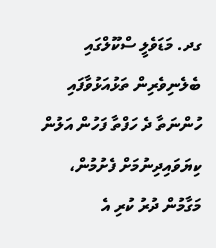ގދ. މަޑަވެލީ ސްކޫލްގައި ބެލެނިވެރިން ތަޅުއަޅުވާފައި ހުންނަތާ ދެ ހަފްތާ ފަހުން އަލުން ކިޔަވައިދިނުމަށް ފެށުމުން، މަގާމުން ދުރު ކުރި އެ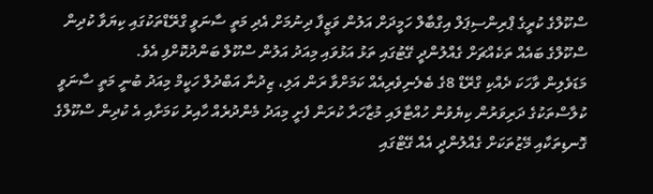ސްކޫލްގެ ކުރީގެ ޕްރިންސިޕަލް އިގްބާލް ހަމީދަށް އަލުން ވަޒީފާ ދިނުމަށް އެދި މަތީ ސާނަވީ ގްރޭޑްތަކުގައި ކިޔަވާ ކުދިން ސްކޫލްގެ ބައެއް ތަކެއްޗަށް ގެއްލުންދީ ގޭޓުގައި ތަޅު އަޅުވައި މިއަދު އަލުން ސްކޫލް ބަންދުކޮށްފި އެވެ.
މަޑަވެލިން ވާހަކަ ދެއްކި ގްރޭޑް 8ގެ ބެލެނިވެރިއެއް ކަމަށްވާ ރަން އަލި، ޒިދުނާ އަބްދުލް ހަކީމް މިއަދު ބުނީ މަތީ ސާނަވީ ކުލާސްތަކުގެ ދަރިވަރުން ކިޔެވުން ހުއްޓާލައި މުޒާހަރާ ކުރަން ފެށީ މިއަދު މެންދުރެއް ހާއިރު ކަމަށާއި އެ ކުދިން ސްކޫލްގެ ގޮނޑިތަކާއި މޭޒުތަކަށް ގެއްލުންދީ އެއް ގޭޓްގައި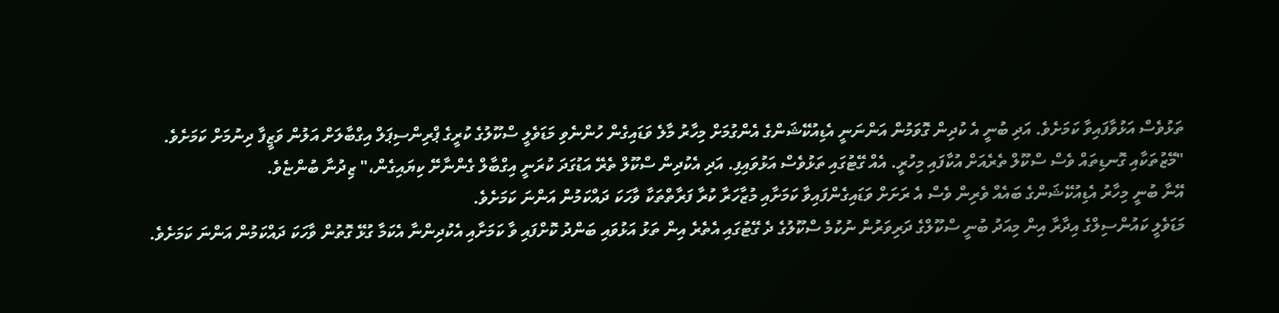ތަޅުވެސް އަޅުވާފައިވާ ކަމަށެވެ. އަދި ބުނީ އެ ކުދިން ގޮވަމުން އަންނަނީ އެޑިއުކޭޝަންގެ އެންގުމަށް މިހާރު މާލެ ވަޑައިގެން ހުންނެވި މަޑަވެލީ ސްކޫލުގެ ކުރީގެ ޕްރިންސިޕަލް އިގްބާލަށް އަލުން ވަޒީފާ ދިނުމަށް ކަމަށެވެ.
"މޭޒުތަކާއި ގޮނޑިތައް ވެސް ސްކޫލް ތެރެއަށް އުކާފައި މިހުރީ. އެއް ގޭޓުގައި ތަޅުވެސް އަޅުވައިފި. އަދި އެކުދިން ސްކޫލް ތެރޭ އަޑުގަދަ ކުރަނީ އިގްބާލް ގެންނާށޭ ކިޔައިގެން،" ޒިދުނާ ބުންޏެވެ.
އޭނާ ބުނީ މިހާރު އެޑިއުކޭޝަންގެ ބައެއް ވެރިން ވެސް އެ ރަށަށް ވަޑައިގެންފައިވާ ކަމަށާއި މުޒާހަރާ ކުރާ ފަރާތްތަކާ ވާހަކަ ދައްކަމުން އަންނަ ކަމަށެވެ.
މަޑަވެލީ ކައުންސިލްގެ އިދާރާ އިން މިއަދު ބުނީ ސްކޫލްގެ ދަރިވަރުން ނުކުމެ ސްކޫލުގެ ދެ ގޭޓުގައި އެތެރެ އިން ތަޅު އަޅުވައި ބަންދު ކޮށްފައި ވާ ކަމަށާއި އެކުދިންނާ އެކަމާ ގުޅޭ ގޮތުން ވާހަކަ ދައްކަމުން އަންނަ ކަމަށެވެ.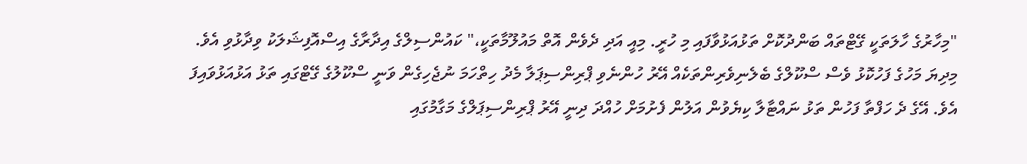"މިހާރުގެ ހާލަތަކީ ގޭޓްތައް ބަންދުކޮށް ތަޅުއަޅުވާފައި މި ހުރީ. މިއީ އަދި ދެވެން އޮތް މައުލޫމާތަކީ،" ކައުންސިލްގެ އިދާރާގެ އިސްއޮފިޝަލަކު ވިދާޅުވި އެވެ.
މިދިޔަ މަހުގެ ފަހުކޮޅު ވެސް ސްކޫލްގެ ބެލެނިވެރިންތަކެއް އޭރު ހުންނެވި ޕްރިންސިޕަލާ މެދު ހިތްހަމަ ނުޖެހިގެން ވަނީ ސްކޫލުގެ ގޭޓްގައި ތަޅު އަޅުއަޅުވައިފަ އެވެ. އޭގެ ދެ ހަފްތާ ފަހުން ތަޅު ނައްޓާލާ ކިޔެވުން އަލުން ފެށުމަށް ހުއްދަ ދިނީ އޭރު ޕްރިންސިޕަލްގެ މަގާމުގައި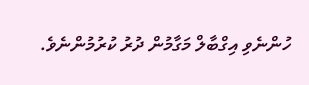ހުންނެވި އިގްބާލް މަގާމުން ދުރު ކުރުމުންނެވެ.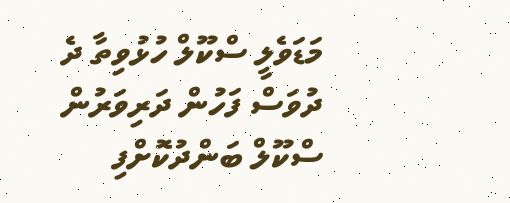މަޑަވެލީ ސްކޫލް ހުޅުވިތާ ދެ ދުވަސް ފަހުން ދަރިވަރުން ސްކޫލް ބަންދުކޮށްފި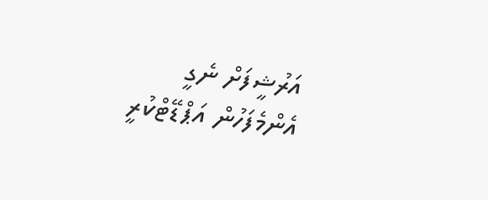އަރުޝީފަށް ނެގީ
އެންމެފަހުން އަޕްޑޭޓްކުރީ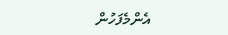އެންމެފަހުން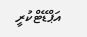އަޕްޑޭޓްކުރީ